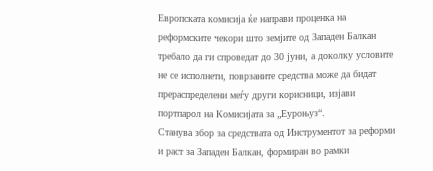Европската комисија ќе направи проценка на реформските чекори што земјите од Западен Балкан требало да ги спроведат до 30 јуни, а доколку условите не се исполнети, поврзаните средства може да бидат прераспределени меѓу други корисници, изјави портпарол на Комисијата за „Еуроњуз“.
Станува збор за средствата од Инструментот за реформи и раст за Западен Балкан, формиран во рамки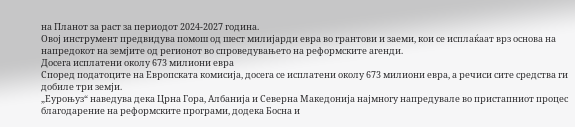на Планот за раст за периодот 2024-2027 година.
Овој инструмент предвидува помош од шест милијарди евра во грантови и заеми, кои се исплаќаат врз основа на напредокот на земјите од регионот во спроведувањето на реформските агенди.
Досега исплатени околу 673 милиони евра
Според податоците на Европската комисија, досега се исплатени околу 673 милиони евра, а речиси сите средства ги добиле три земји.
„Еуроњуз“ наведува дека Црна Гора, Албанија и Северна Македонија најмногу напредувале во пристапниот процес благодарение на реформските програми, додека Босна и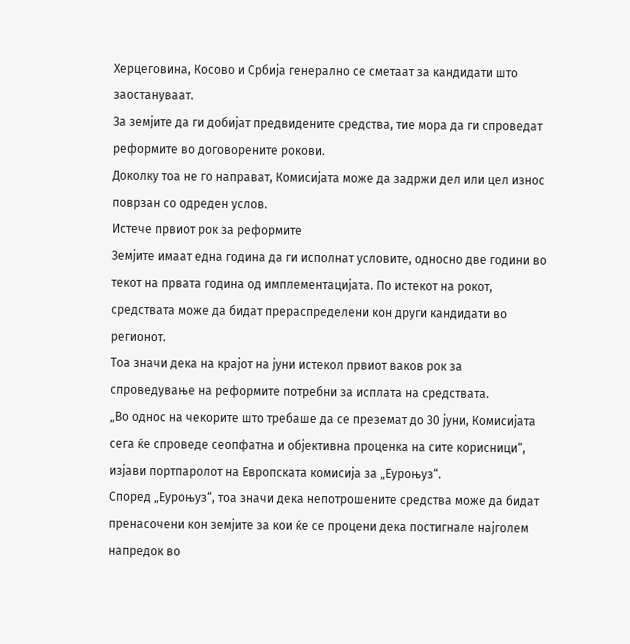Херцеговина, Косово и Србија генерално се сметаат за кандидати што заостануваат.
За земјите да ги добијат предвидените средства, тие мора да ги спроведат реформите во договорените рокови.
Доколку тоа не го направат, Комисијата може да задржи дел или цел износ поврзан со одреден услов.
Истече првиот рок за реформите
Земјите имаат една година да ги исполнат условите, односно две години во текот на првата година од имплементацијата. По истекот на рокот, средствата може да бидат прераспределени кон други кандидати во регионот.
Тоа значи дека на крајот на јуни истекол првиот ваков рок за спроведување на реформите потребни за исплата на средствата.
„Во однос на чекорите што требаше да се преземат до 30 јуни, Комисијата сега ќе спроведе сеопфатна и објективна проценка на сите корисници“, изјави портпаролот на Европската комисија за „Еуроњуз“.
Според „Еуроњуз“, тоа значи дека непотрошените средства може да бидат пренасочени кон земјите за кои ќе се процени дека постигнале најголем напредок во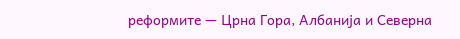реформите — Црна Гора, Албанија и Северна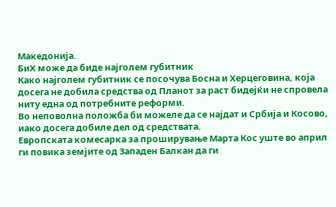Македонија.
БиХ може да биде најголем губитник
Како најголем губитник се посочува Босна и Херцеговина, која досега не добила средства од Планот за раст бидејќи не спровела ниту една од потребните реформи.
Во неповолна положба би можеле да се најдат и Србија и Косово, иако досега добиле дел од средствата.
Европската комесарка за проширување Марта Кос уште во април ги повика земјите од Западен Балкан да ги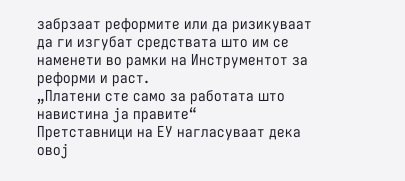забрзаат реформите или да ризикуваат да ги изгубат средствата што им се наменети во рамки на Инструментот за реформи и раст.
„Платени сте само за работата што навистина ја правите“
Претставници на ЕУ нагласуваат дека овој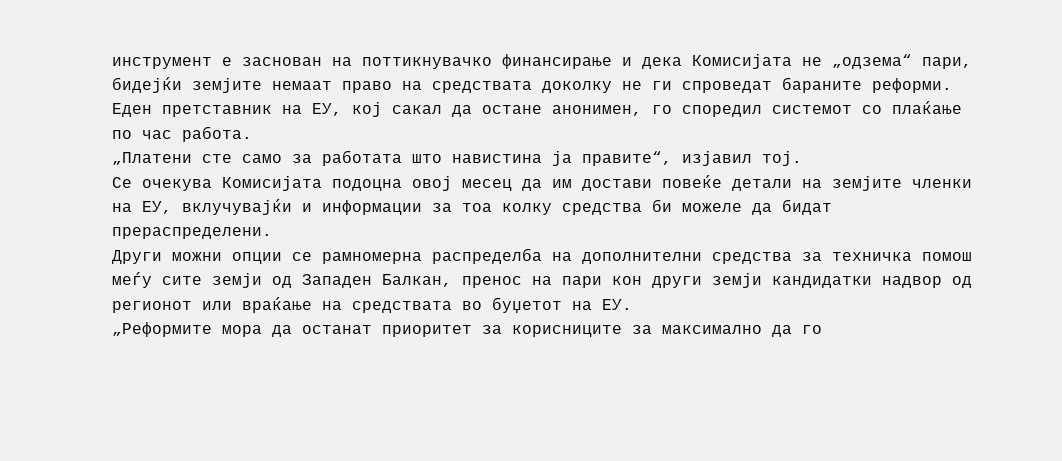инструмент е заснован на поттикнувачко финансирање и дека Комисијата не „одзема“ пари, бидејќи земјите немаат право на средствата доколку не ги спроведат бараните реформи.
Еден претставник на ЕУ, кој сакал да остане анонимен, го споредил системот со плаќање по час работа.
„Платени сте само за работата што навистина ја правите“, изјавил тој.
Се очекува Комисијата подоцна овој месец да им достави повеќе детали на земјите членки на ЕУ, вклучувајќи и информации за тоа колку средства би можеле да бидат прераспределени.
Други можни опции се рамномерна распределба на дополнителни средства за техничка помош меѓу сите земји од Западен Балкан, пренос на пари кон други земји кандидатки надвор од регионот или враќање на средствата во буџетот на ЕУ.
„Реформите мора да останат приоритет за корисниците за максимално да го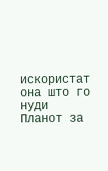искористат она што го нуди Планот за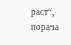раст“, порача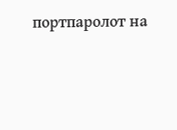портпаролот на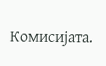Комисијата.